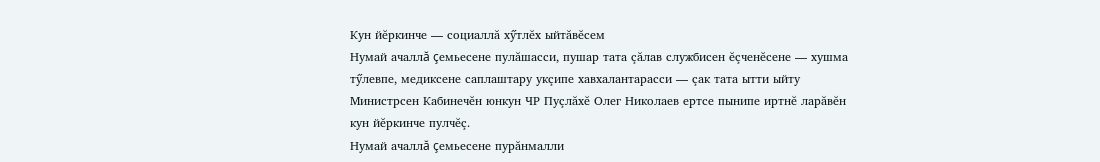Кун йĕркинче — социаллă хӳтлĕх ыйтăвĕсем
Нумай ачаллă çемьесене пулăшасси, пушар тата çăлав службисен ĕçченĕсене — хушма тӳлевпе, медиксене саплаштару укçипе хавхалантарасси — çак тата ытти ыйту Министрсен Кабинечĕн юнкун ЧР Пуçлăхĕ Олег Николаев ертсе пынипе иртнĕ ларăвĕн кун йĕркинче пулчĕç.
Нумай ачаллă çемьесене пурăнмалли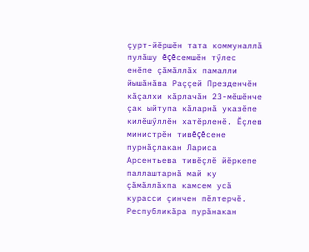çурт-йĕршĕн тата коммуналлă пулăшу ĕçĕсемшĕн тӳлес енĕпе çăмăллăх памалли йышăнăва Раççей Презденчĕн кăçалхи кăрлачăн 23-мĕшĕнче çак ыйтупа кăларнă указĕпе килĕшӳллĕн хатĕрленĕ. Ĕçлев министрĕн тивĕçĕсене пурнăçлакан Лариса Арсентьева тивĕçлĕ йĕркепе паллаштарнă май ку çăмăллăхпа камсем усă курасси çинчен пĕлтерчĕ. Республикăра пурăнакан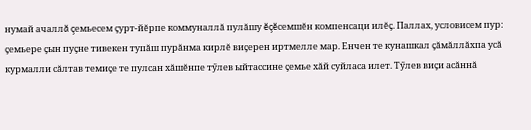нумай ачаллă çемьесем çурт-йĕрпе коммуналлă пулăшу ĕçĕсемшĕн компенсаци илĕç. Паллах, условисем пур: çемьере çын пуçне тивекен тупăш пурăнма кирлĕ виçерен иртмелле мар. Енчен те кунашкал çăмăллăхпа усă курмалли сăлтав темиçе те пулсан хăшĕнпе тӳлев ыйтассине çемье хăй суйласа илет. Тӳлев виçи асăннă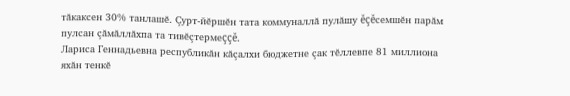тăкаксен 30% танлашĕ. Çурт-йĕршĕн тата коммуналлă пулăшу ĕçĕсемшĕн парăм пулсан çăмăллăхпа та тивĕçтермеççĕ.
Лариса Геннадьевна республикăн кăçалхи бюджетне çак тĕллевпе 81 миллиона яхăн тенкĕ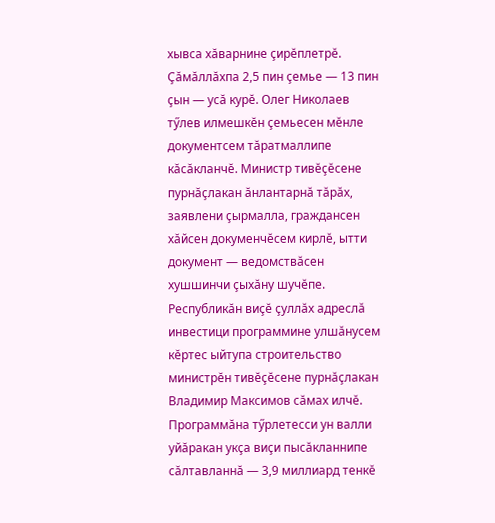хывса хăварнине çирĕплетрĕ. Çăмăллăхпа 2,5 пин çемье — 13 пин çын — усă курĕ. Олег Николаев тӳлев илмешкĕн çемьесен мĕнле документсем тăратмаллипе кăсăкланчĕ. Министр тивĕçĕсене пурнăçлакан ăнлантарнă тăрăх, заявлени çырмалла, граждансен хăйсен докуменчĕсем кирлĕ, ытти документ — ведомствăсен хушшинчи çыхăну шучĕпе.
Республикăн виçĕ çуллăх адреслă инвестици программине улшăнусем кĕртес ыйтупа строительство министрĕн тивĕçĕсене пурнăçлакан Владимир Максимов сăмах илчĕ. Программăна тӳрлетесси ун валли уйăракан укçа виçи пысăкланнипе сăлтавланнă — 3,9 миллиард тенкĕ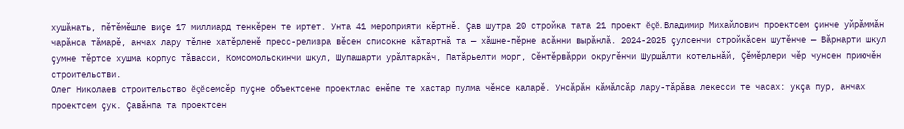хушăнать, пĕтĕмĕшле виçе 17 миллиард тенкĕрен те иртет. Унта 41 мероприяти кĕртнĕ. Çав шутра 20 стройка тата 21 проект ĕçĕ. Владимир Михайлович проектсем çинче уйрăммăн чарăнса тăмарĕ, анчах лару тĕлне хатĕрленĕ пресс-релизра вĕсен списокне кăтартнă та — хăшне-пĕрне асăнни вырăнлă. 2024-2025 çулсенчи стройкăсен шутĕнче — Вăрнарти шкул çумне тĕртсе хушма корпус тăвасси, Комсомольскинчи шкул, Шупашарти урăлтаркăч, Патăрьелти морг, Сĕнтĕрвăрри округĕнчи Шуршăлти котельнăй, Çĕмĕрлери чĕр чунсен приючĕн строительстви.
Олег Николаев строительство ĕçĕсемсĕр пуçне объектсене проектлас енĕпе те хастар пулма чĕнсе каларĕ. Унсăрăн кăмăлсăр лару-тăрăва лекесси те часах: укçа пур, анчах проектсем çук. Çавăнпа та проектсен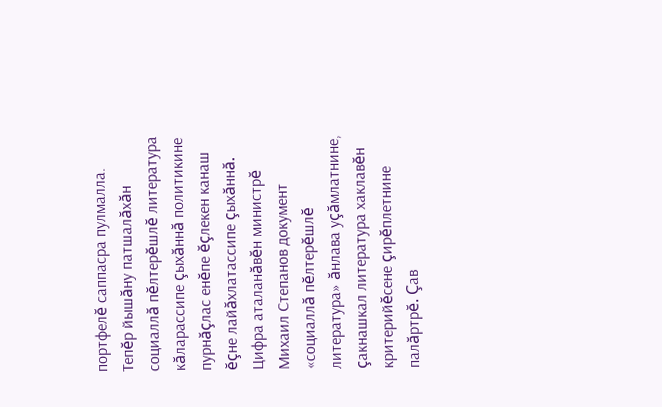портфелĕ саппасра пулмалла.
Тепĕр йышăну патшалăхăн социаллă пĕлтерĕшлĕ литература кăларассипе çыхăннă политикине пурнăçлас енĕпе ĕçлекен канаш ĕçне лайăхлатассипе çыхăннă. Цифра аталанăвĕн министрĕ Михаил Степанов документ «социаллă пĕлтерĕшлĕ литература» ăнлава уçăмлатнине, çакнашкал литература хаклавĕн критерийĕсене çирĕплетнине палăртрĕ. Çав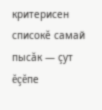критерисен списокĕ самай пысăк — çут ĕçĕпе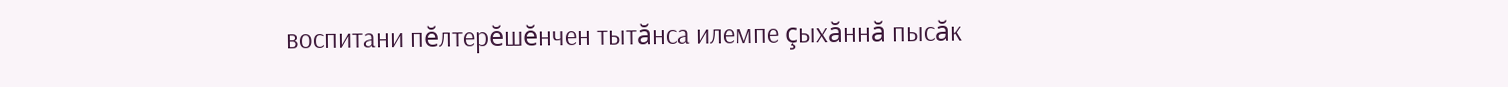воспитани пĕлтерĕшĕнчен тытăнса илемпе çыхăннă пысăк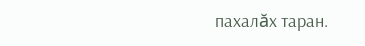пахалăх таран.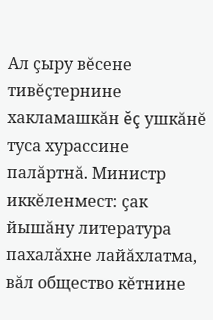Ал çыру вĕсене тивĕçтернине хакламашкăн ĕç ушкăнĕ туса хурассине палăртнă. Министр иккĕленмест: çак йышăну литература пахалăхне лайăхлатма, вăл общество кĕтнине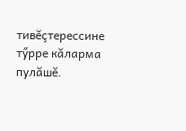тивĕçтерессине тӳрре кăларма пулăшĕ.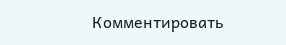Комментировать